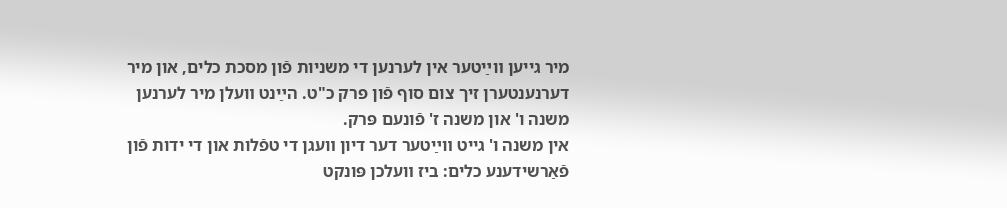מיר גייען װײַטער אין לערנען די משניות פֿון מסכת כלים, און מיר דערנענטערן זיך צום סוף פֿון פּרק כ"ט. הײַנט װעלן מיר לערנען משנה ו' און משנה ז' פֿונעם פּרק.
אין משנה ו' גייט װײַטער דער דיון װעגן די טפֿלות און די ידות פֿון פֿאַרשידענע כלים: ביז װעלכן פּונקט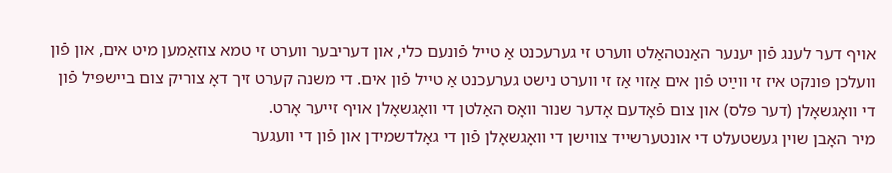אויף דער לענג פֿון יענער האַנטהאַלט װערט זי גערעכנט אַ טייל פֿונעם כלי, און דעריבער װערט זי טמא צוזאַמען מיט אים, און פֿון װעלכן פּונקט איז זי װײַט פֿון אים אַזוי אַז זי װערט נישט גערעכנט אַ טייל פֿון אים. די משנה קערט זיך דאָ צוריק צום ביישפּיל פֿון די װאָגשאָלן (דער פּלס) און צום פֿאָדעם אָדער שנור װאָס האַלטן די װאָגשאָלן אויף זייער אָרט.
מיר האָבן שוין געשטעלט די אונטערשייד צװישן די װאָגשאָלן פֿון די גאָלדשמידן און פֿון די װעגער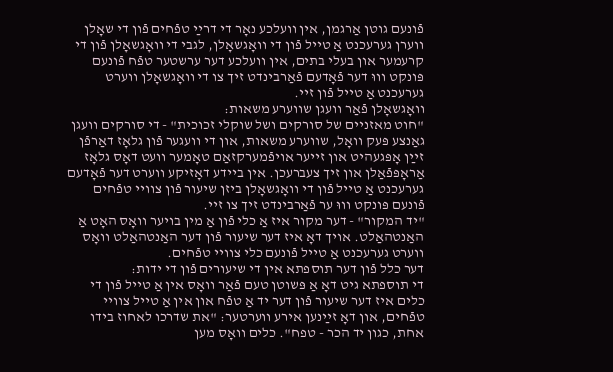פֿונעם גוטן אַרגמן, אין װעלכע נאָר די דרײַ טפֿחים פֿון די שאָלן װערן גערעכנט אַ טייל פֿון די װאָגשאָלן, לגבי די װאָגשאָלן פֿון די קרעמער און בעלי בתים, אין װעלכע דער ערשטער טפֿח פֿונעם פּונקט װוּ דער פֿאָדעם פֿאַרבינדט זיך צו די װאָגשאָלן װערט גערעכנט אַ טייל פֿון זיי.
װאָגשאָלן פֿאַר װעגן שװערע משאות:
"חוט מאזניים של סורקים ושל שוקלי זכוכית" - די סורקים װעגן גאַנצע פּעק װאָל, שװערע משאות, און די װעגער פֿון גלאָז דאַרפֿן זײַן אָפּגעהיט און זייער אויפֿמערקזאַם טאָמער װעט דאָס גלאָז אַראָפּפֿאַלן און זיך צעברעכן. אין ביידע דאָזיקע װערט דער פֿאָדעם גערעכנט אַ טייל פֿון די װאָגשאָלן ביזן שיעור פֿון צװיי טפֿחים פֿונעם פּונקט װוּ ער פֿאַרבינדט זיך צו זיי.
"יד המקור" - דער מקור איז אַ כלי פֿון אַ מין בויער װאָס האָט אַ האַנטהאַלט. אויך דאָ איז דער שיעור פֿון דער האַנטהאַלט װאָס װערט גערעכנט אַ טייל פֿונעם כלי צװיי טפֿחים.
דער כלל פֿון דער תוספתא אין די שיעורים פֿון די ידות:
די תוספתא גיט דאָ אַ פּשוטן טעם פֿאַר װאָס אין אַ טייל פֿון די כלים איז דער שיעור פֿון דער יד אַ טפֿח און אין אַ טייל צװיי טפֿחים, און דאָ זײַנען אירע װערטער: "את שדרכו לאחוז בידו אחת, כגון יד הכר - טפח". כלים װאָס מען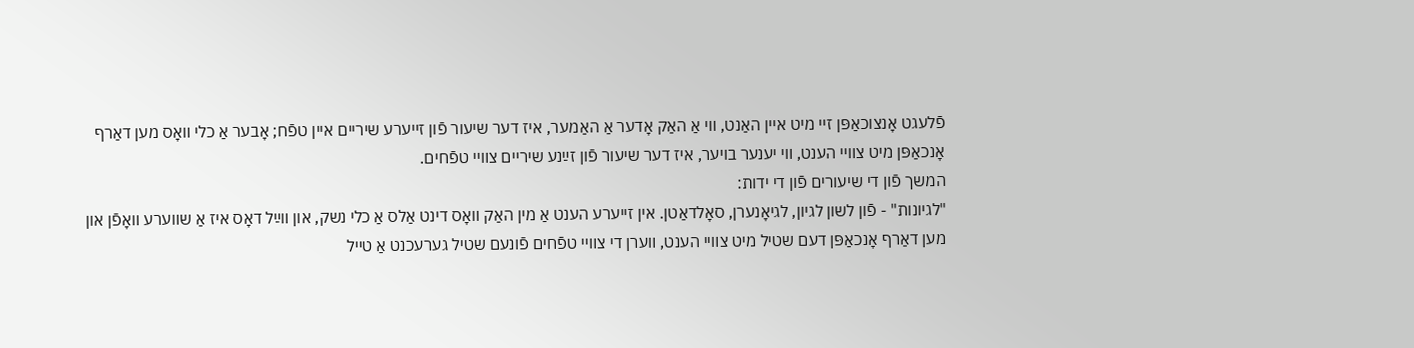פֿלעגט אָנצוכאַפּן זיי מיט איין האַנט, װי אַ האַק אָדער אַ האַמער, איז דער שיעור פֿון זייערע שיריים איין טפֿח; אָבער אַ כלי װאָס מען דאַרף אָנכאַפּן מיט צװיי הענט, װי יענער בויער, איז דער שיעור פֿון זײַנע שיריים צװיי טפֿחים.
המשך פֿון די שיעורים פֿון די ידות:
"לגיונות" - פֿון לשון לגיון, לגיאָנערן, סאָלדאַטן. אין זייערע הענט אַ מין האַק װאָס דינט אַלס אַ כלי נשק, און װײַל דאָס איז אַ שװערע װאָפֿן און מען דאַרף אָנכאַפּן דעם שטיל מיט צװיי הענט, װערן די צװיי טפֿחים פֿונעם שטיל גערעכנט אַ טייל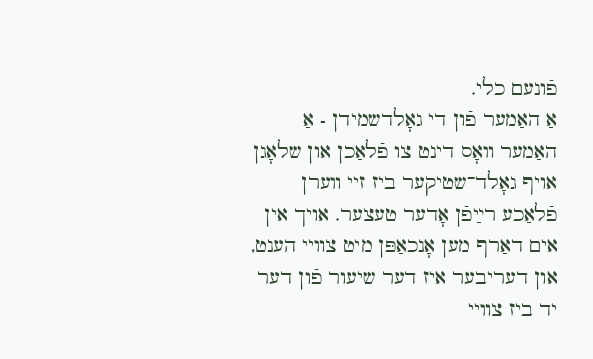פֿונעם כלי.
אַ האַמער פֿון די גאָלדשמידן - אַ האַמער װאָס דינט צו פֿלאַכן און שלאָגן אויף גאָלד־שטיקער ביז זיי װערן פֿלאַכע רײַפֿן אָדער טעצער. אויך אין אים דאַרף מען אָנכאַפּן מיט צװיי הענט, און דעריבער איז דער שיעור פֿון דער יד ביז צװיי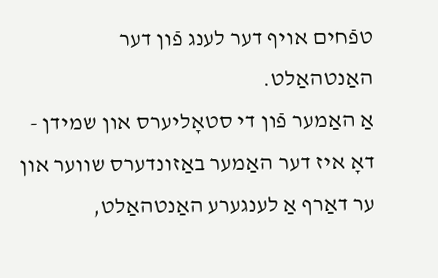טפֿחים אויף דער לענג פֿון דער האַנטהאַלט.
אַ האַמער פֿון די סטאָליערס און שמידן - דאָ איז דער האַמער באַזונדערס שװער און ער דאַרף אַ לענגערע האַנטהאַלט,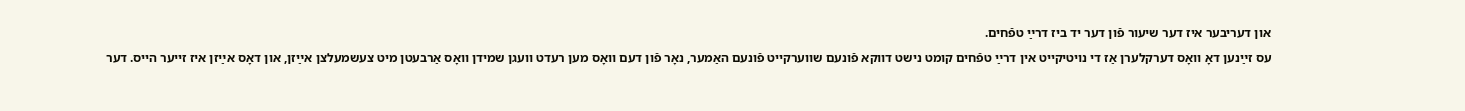און דעריבער איז דער שיעור פֿון דער יד ביז דרײַ טפֿחים.
עס זײַנען דאָ װאָס דערקלערן אַז די נויטיקייט אין דרײַ טפֿחים קומט נישט דװקא פֿונעם שװערקייט פֿונעם האַמער, נאָר פֿון דעם װאָס מען רעדט װעגן שמידן װאָס אַרבעטן מיט צעשמעלצן אײַזן, און דאָס אײַזן איז זייער הייס. דער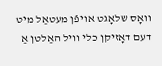װאָס שלאָגט אויפֿן מעטאַל מיט דעם דאָזיקן כלי װיל האַלטן אַ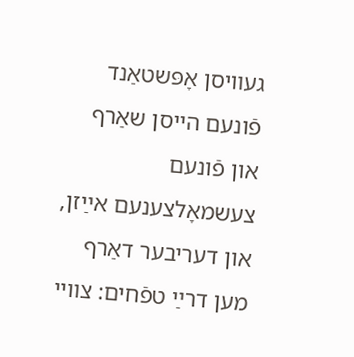געװיסן אָפּשטאַנד פֿונעם הייסן שאַרף און פֿונעם צעשמאָלצענעם אײַזן, און דעריבער דאַרף מען דרײַ טפֿחים: צװיי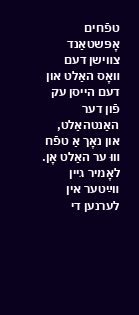טפֿחים אָפּשטאַנד צװישן דעם װאָס האַלט און דעם הייסן עק פֿון דער האַנטהאַלט, און נאָך אַ טפֿח װוּ ער האַלט אָן.
לאָמיר גיין װײַטער אין לערנען די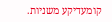קומעדיקע משניות.